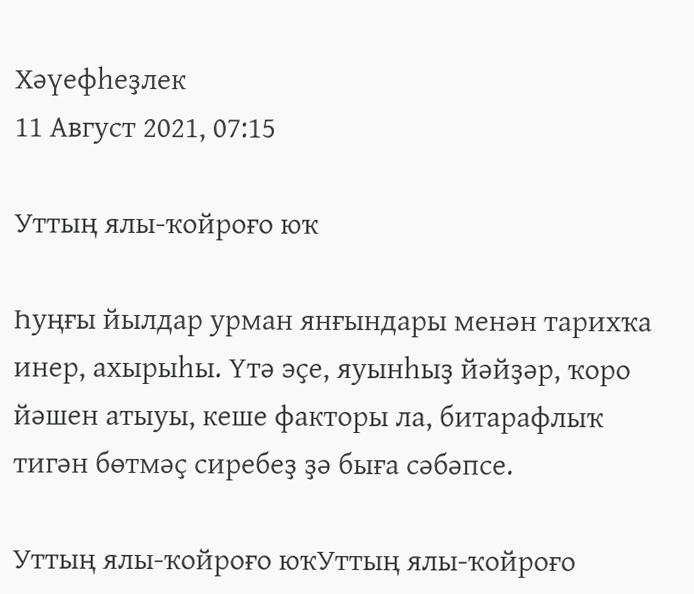Хәүефһеҙлек
11 Август 2021, 07:15

Уттың ялы-ҡойроғо юҡ

Һуңғы йылдар урман янғындары менән тарихҡа инер, ахырыһы. Үтә эҫе, яуынһыҙ йәйҙәр, ҡоро йәшен атыуы, кеше факторы ла, битарафлыҡ тигән бөтмәҫ сиребеҙ ҙә быға сәбәпсе.

Уттың ялы-ҡойроғо юҡУттың ялы-ҡойроғо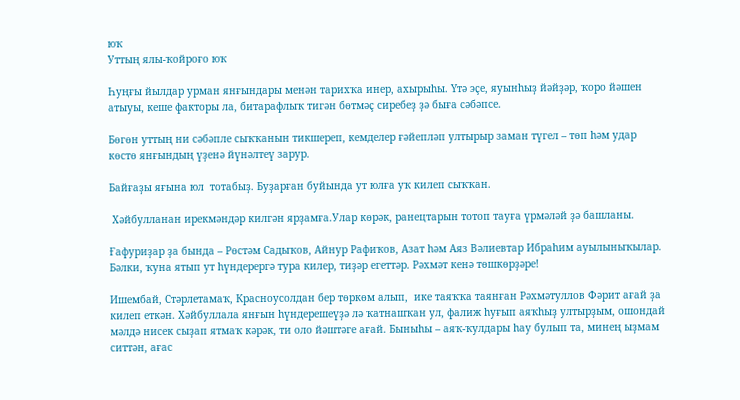юҡ
Уттың ялы-ҡойроғо юҡ

Һуңғы йылдар урман янғындары менән тарихҡа инер, ахырыһы. Үтә эҫе, яуынһыҙ йәйҙәр, ҡоро йәшен атыуы, кеше факторы ла, битарафлыҡ тигән бөтмәҫ сиребеҙ ҙә быға сәбәпсе.

Бөгөн уттың ни сәбәпле сыҡҡанын тикшереп, кемделер ғәйепләп ултырыр заман түгел – төп һәм удар көстө янғындың үҙенә йүнәлтеү зарур.

Байғаҙы яғына юл  тотабыҙ. Буҙарған буйында ут юлға уҡ килеп сыҡҡан.

 Хәйбулланан ирекмәндәр килгән ярҙамға.Улар көрәк, ранецтарын тотоп тауға үрмәләй ҙә башланы.

Ғафуриҙар ҙа бында – Рөстәм Садыҡов, Айнур Рафиҡов, Азат һәм Аяз Вәлиевтар Ибраһим ауылыныҡылар. Бәлки, ҡуна ятып ут һүндерергә тура килер, тиҙәр егеттәр. Рәхмәт кенә төшкөрҙәре!

Ишембай, Стәрлетамаҡ, Красноусолдан бер төркөм алып,  ике таяҡҡа таянған Рәхмәтуллов Фәрит ағай ҙа килеп еткән. Хәйбуллала янғын һүндерешеүҙә лә ҡатнашҡан ул, фалиж һуғып аяҡһыҙ ултырҙым, ошондай мәлдә нисек сыҙап ятмаҡ кәрәк, ти оло йәштәге ағай. Быныһы – аяҡ-ҡулдары һау булып та, минең ыҙмам ситтән, ағас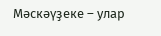Мәскәүҙеке – улар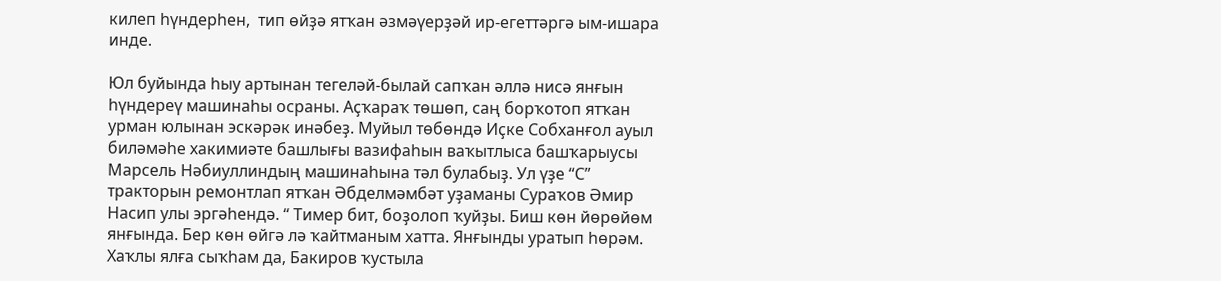килеп һүндерһен,  тип өйҙә ятҡан әзмәүерҙәй ир-егеттәргә ым-ишара инде.

Юл буйында һыу артынан тегеләй-былай сапҡан әллә нисә янғын һүндереү машинаһы осраны. Аҫҡараҡ төшөп, саң борҡотоп ятҡан урман юлынан эскәрәк инәбеҙ. Муйыл төбөндә Иҫке Собханғол ауыл биләмәһе хакимиәте башлығы вазифаһын ваҡытлыса башҡарыусы Марсель Нәбиуллиндың машинаһына тәл булабыҙ. Ул үҙе “С” тракторын ремонтлап ятҡан Әбделмәмбәт уҙаманы Сураҡов Әмир Насип улы эргәһендә. “ Тимер бит, боҙолоп ҡуйҙы. Биш көн йөрөйөм янғында. Бер көн өйгә лә ҡайтманым хатта. Янғынды уратып һөрәм. Хаҡлы ялға сыҡһам да, Бакиров ҡустыла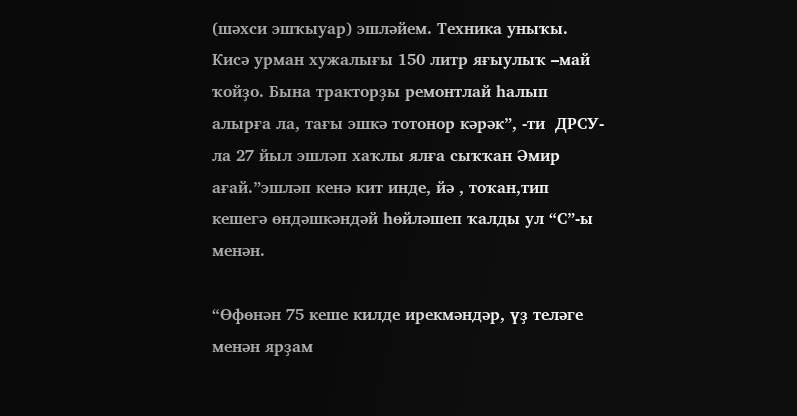(шәхси эшҡыуар) эшләйем. Техника уныҡы. Кисә урман хужалығы 150 литр яғыулыҡ –май ҡойҙо. Бына тракторҙы ремонтлай һалып алырға ла, тағы эшкә тотонор кәрәк”, -ти  ДРСУ-ла 27 йыл эшләп хаҡлы ялға сыҡҡан Әмир ағай.”эшләп кенә кит инде, йә , тоҡан,тип кешегә өндәшкәндәй һөйләшеп ҡалды ул “С”-ы менән.

“Өфөнән 75 кеше килде ирекмәндәр, үҙ теләге менән ярҙам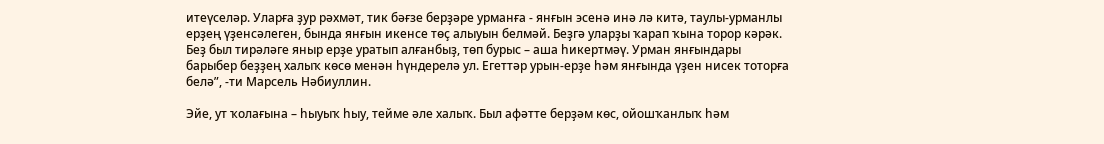итеүселәр. Уларға ҙур рәхмәт, тик бәғзе берҙәре урманға - янғын эсенә инә лә китә, таулы-урманлы ерҙең үҙенсәлеген, бында янғын икенсе төҫ алыуын белмәй. Беҙгә уларҙы ҡарап ҡына торор кәрәк. Беҙ был тирәләге яныр ерҙе уратып алғанбыҙ, төп бурыс – аша һикертмәү. Урман янғындары барыбер беҙҙең халыҡ көсө менән һүндерелә ул. Егеттәр урын-ерҙе һәм янғында үҙен нисек тоторға  белә”, -ти Марсель Нәбиуллин.

Эйе, ут ҡолағына – һыуыҡ һыу, тейме әле халыҡ. Был афәтте берҙәм көс, ойошҡанлыҡ һәм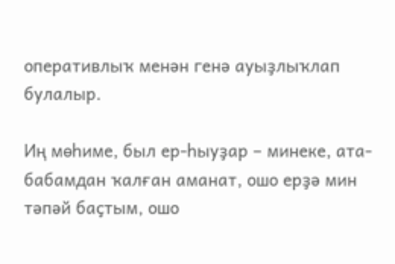оперативлыҡ менән генә ауыҙлыҡлап булалыр.

Иң мөһиме, был ер-һыуҙар – минеке, ата-бабамдан ҡалған аманат, ошо ерҙә мин тәпәй баҫтым, ошо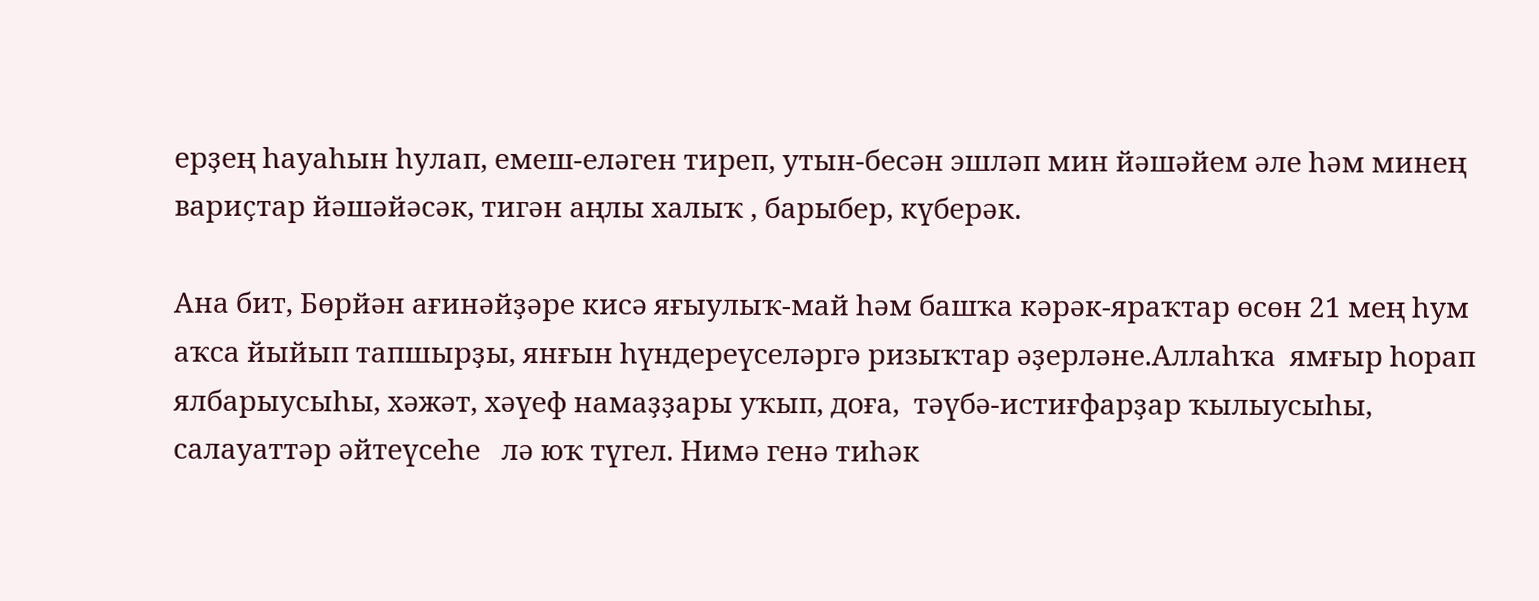ерҙең һауаһын һулап, емеш-еләген тиреп, утын-бесән эшләп мин йәшәйем әле һәм минең вариҫтар йәшәйәсәк, тигән аңлы халыҡ , барыбер, күберәк.

Ана бит, Бөрйән ағинәйҙәре кисә яғыулыҡ-май һәм башҡа кәрәк-яраҡтар өсөн 21 мең һум аҡса йыйып тапшырҙы, янғын һүндереүселәргә ризыҡтар әҙерләне.Аллаһҡа  ямғыр һорап ялбарыусыһы, хәжәт, хәүеф намаҙҙары уҡып, доға,  тәүбә-истиғфарҙар ҡылыусыһы, салауаттәр әйтеүсеһе   лә юҡ түгел. Нимә генә тиһәк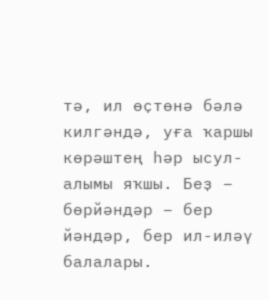тә, ил өҫтөнә бәлә килгәндә, уға ҡаршы көрәштең һәр ысул-алымы яҡшы. Беҙ – бөрйәндәр – бер йәндәр, бер ил-иләү балалары.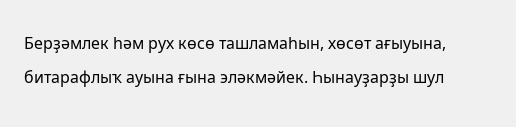Берҙәмлек һәм рух көсө ташламаһын, хөсөт ағыуына, битарафлыҡ ауына ғына эләкмәйек. Һынауҙарҙы шул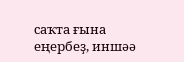саҡта ғына еңербеҙ, иншәә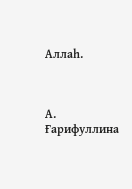Аллаһ.



А. Ғарифуллина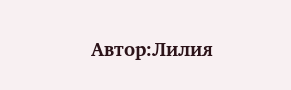Автор:Лилия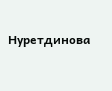Нуретдинова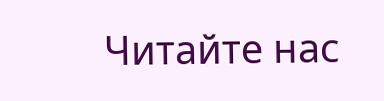Читайте нас